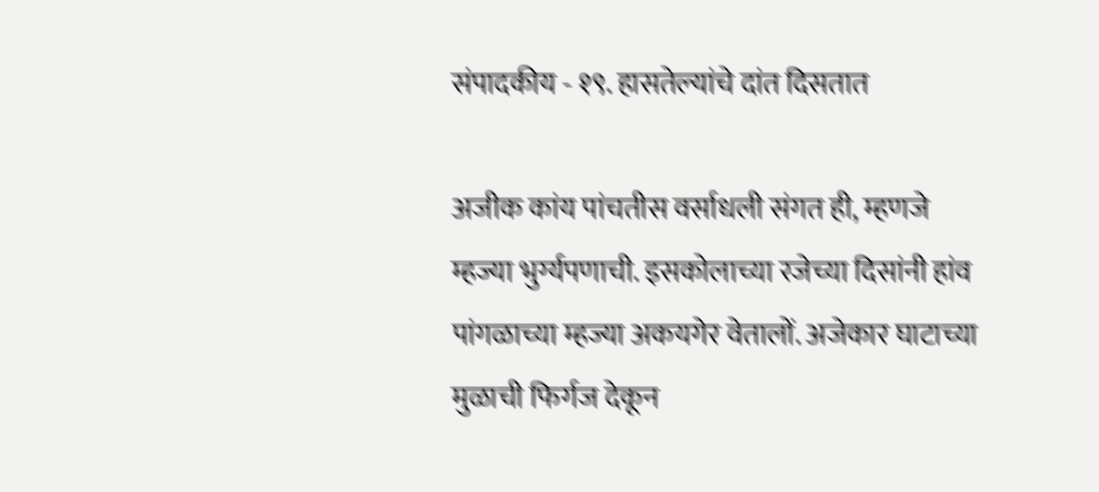संपादकीय - १९. हासतेल्यांचे दांत दिसतात

अजीक कांय पांचतीस वर्साधली संगत ही, म्हणजे म्हज्या भुर्ग्यपणाची. इसकोलाच्या रजेच्या दिसांनी हांव पांगळाच्या म्हज्या अकय‌गेर वेतालों. अजेकार घाटाच्या मुळाची फिर्गज देकून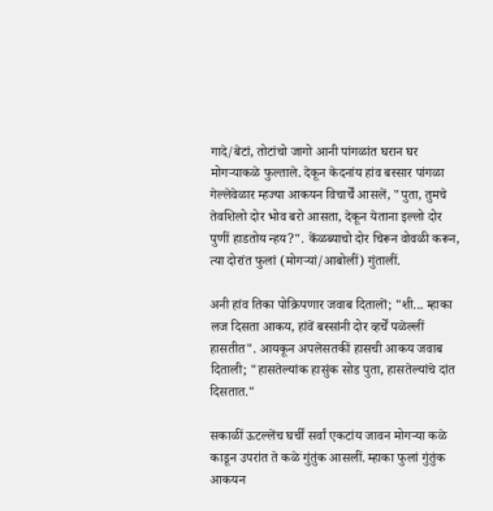गादे/बेटां, तोटांचो जागो आनी पांगळांत घरान घर मोगऱ्याकळे फुल्ताले. देकून केदनांय हांव बस्सार पांगळा गेल्लेवेळार म्हज्या आकयन विचार्चें आसलें, "पुता, तुमचे तेवशिलो दोर भोव बरो आसता, देकून येताना इल्लो दोर पुणीं हाडतोय न्हय?". केंळब्याचो दोर चिरून वोवळी करून, त्या दोरांत फुलां (मोगऱ्यां/आबोलीं) गुंतालीं.

अनी हांव तिका पोक्रिपणार जवाब दितालों; "शी... म्हाका लज दिसता आकय, हांवें बस्सांनी दोर व्हर्चें पळेल्लीं हासतीत". आयकून अपलेसतकीं हासची आकय जवाब दिताली; "हासतेल्यांक हासुंक सोड पुता, हासतेल्यांचे दांत दिसतात."

सकाळीं ऊट‌ल्लेंच घर्चीं सर्वां एकटांय जावन मोगऱ्या कळे काडून उपरांत ते कळे गुंतुंक आसलीं. म्हाका फुलां गुंतुंक आकयन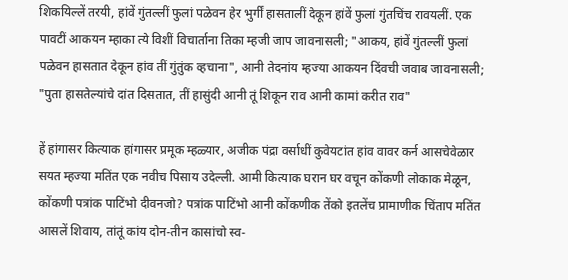शिकयिल्लें तर‌यी, हांवें गुंत‌ल्लीं फुलां पळेवन हेर भुर्गीं हासतालीं देकून हांवें फुलां गुंतचिंच रावयलीं. एक पावटीं आकयन म्हाका त्ये विशीं विचार्ताना तिका म्हजी जाप जावनासली; "आकय, हांवें गुंत‌ल्लीं फुलां पळेवन हासतात देकून हांव तीं गुंतुंक व्हचाना", आनी तेदनांय म्हज्या आकयन दिंवची जवाब जावनासली; "पुता हासतेल्यांचे दांत दिसतात, तीं हासुंदी आनी तूं शिकून राव आनी कामां करीत राव"

हें हांगासर कित्याक हांगासर प्रमूक म्हळ्यार, अजीक पंद्रा वर्साधीं कुवेयटांत हांव वावर कर्न आसचेवेळार सयत म्हज्या मतिंत एक नवीच पिसाय उदेल्ली. आमी कित्याक घरान घर वचून कोंकणी लोकाक मेळून, कोंकणी पत्रांक पाटिंभो दीवनजो? पत्रांक पाटिंभो आनी कोंकणीक तेंको इतलेंच प्रामाणीक चिंताप मतिंत आसलें शिवाय, तांतूं कांय दोन-तीन कासांचो स्व-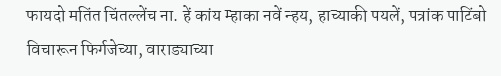फायदो मतिंत चिंत‌ल्लेंच ना. हें कांय म्हाका नवें न्हय, हाच्याकी पयलें, पत्रांक पाटिंबो विचारून फिर्गजेच्या, वाराड्याच्या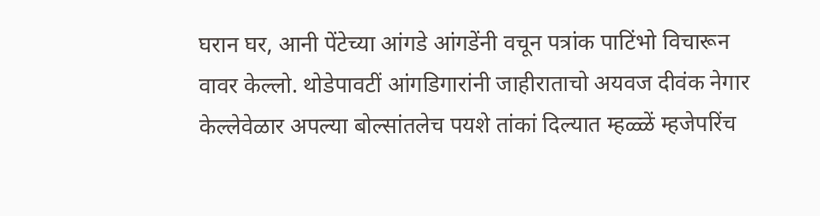घरान घर, आनी पेंटेच्या आंगडे आंगडेंनी वचून पत्रांक पाटिंभो विचारून वावर केल्लो. थोडेपावटीं आंगडिगारांनी जाहीराताचो अयवज दीवंक नेगार केल्लेवेळार अपल्या बोल्सांतलेच पयशे तांकां दिल्यात म्हळ्ळें म्हजेपरिंच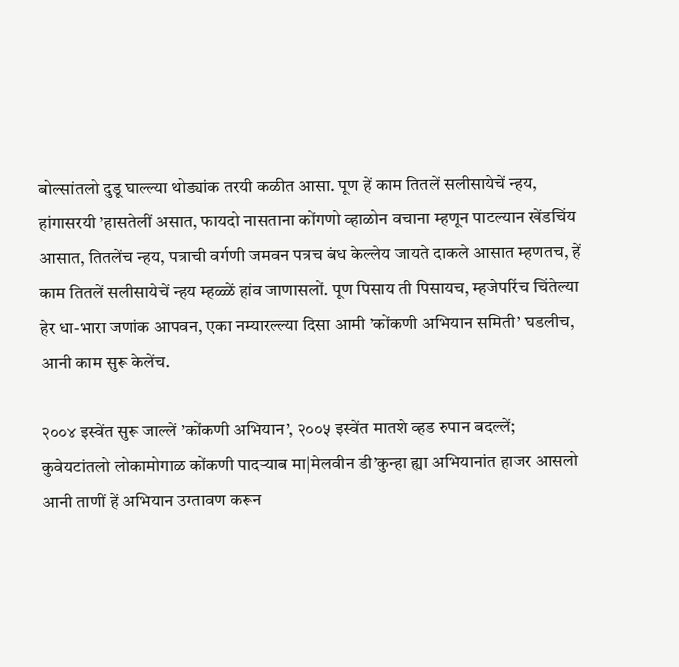बोल्सांतलो दुडू घाल्ल्या थोड्यांक तर‌यी कळीत आसा. पूण हें काम तितलें सलीसायेचें न्हय, हांगासर‌यी ’हासतेलीं असात, फायदो नासताना कोंगणो व्हाळोन वचाना म्हणून पाटल्यान खेंडचिंय आसात, तितलेंच न्हय, पत्राची वर्गणी जमवन पत्र‌च बंध केल्लेय जायते दाकले आसात म्हणतच, हें काम तितलें सलीसायेचें न्हय म्हळ्ळें हांव जाणासलों. पूण पिसाय ती पिसाय‌च, म्हजेपरिंच चिंतेल्या हेर धा-भारा जणांक आपवन, एका नम्यार‌ल्ल्या दिसा आमी ’कोंकणी अभियान समिती’ घडलीच, आनी काम सुरू केलेंच.

२००४ इस्वेंत सुरू जाल्लें ’कोंकणी अभियान’, २००५ इस्वेंत मातशे व्हड रुपान बदल्लें; कुवेयटांतलो लोकामोगाळ कोंकणी पादऱ्याब मा|मेलवीन डी’कुन्हा ह्या अभियानांत हाजर आसलो आनी ताणीं हें अभियान उग्तावण करून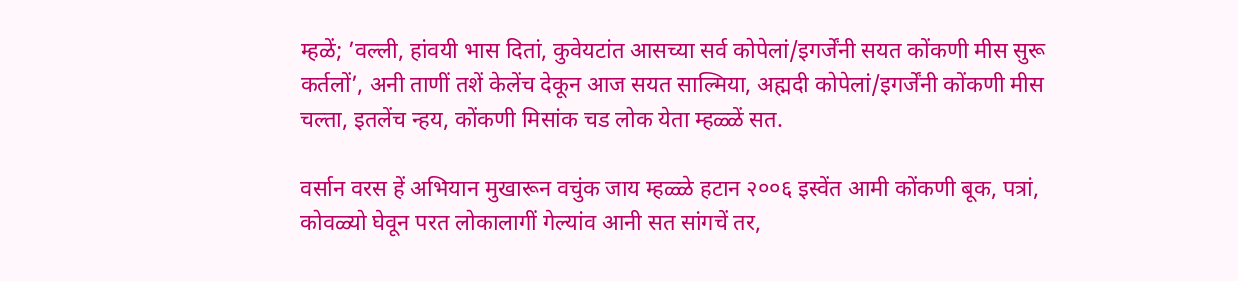म्हळें; ’वल्ली, हांव‌यी भास दितां, कुवेयटांत आसच्या सर्व कोपेलां/इगर्जेंनी सयत कोंकणी मीस सुरू कर्तलों’, अनी ताणीं तशें केलेंच देकून आज सयत साल्मिया, अह्मदी कोपेलां/इगर्जेंनी कोंकणी मीस चल्ता, इतलेंच न्हय, कोंकणी मिसांक चड लोक येता म्हळ्ळें सत.

वर्सान वरस हें अभियान मुखारून वचुंक जाय म्हळ्ळे हटान २००६ इस्वेंत आमी कोंकणी बूक, पत्रां, कोवळ्यो घेवून परत लोकालागीं गेल्यांव आनी सत सांगचें तर,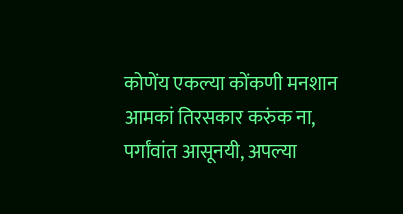कोणेंय एकल्या कोंकणी मनशान आमकां तिरसकार करुंक ना, पर्गांवांत आसून‌यी, अपल्या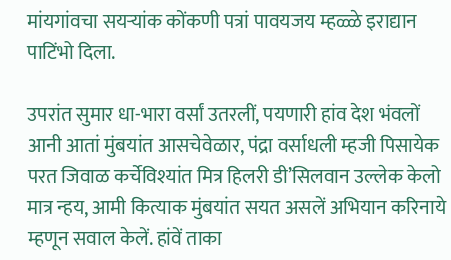मांय‌गांवचा सयऱ्यांक कोंकणी पत्रां पावयजय म्हळ्ळे इराद्यान पाटिंभो दिला.

उपरांत सुमार धा-भारा वर्सां उतरलीं, पयणारी हांव देश भंवलों आनी आतां मुंबयांत आसचेवेळार, पंद्रा वर्साधली म्हजी पिसायेक परत जिवाळ कर्चेविश्यांत मित्र हिलरी डी’सिलवान उल्लेक केलो मात्र न्हय, आमी कित्याक मुंबयांत सयत असलें अभियान करिनाये म्हणून सवाल केलें. हांवें ताका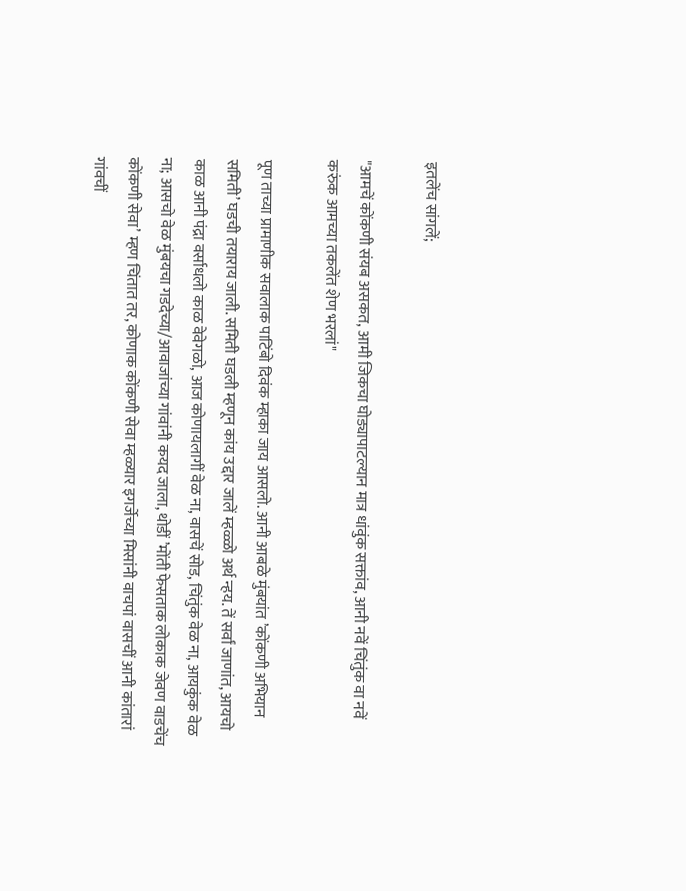इतलेंच सांगलें;

"आमचें कोंकणी संयब असकत, आमी जिकचा घोड्यापाटल्यान मात्र धांवुंक सक्तांव, आनी नवें चिंतुंक वा नवें करुंक आमच्या तकलेंत शेण भरलां"

पूण ताच्या प्रामाणीक सवालाक पाटिंबो दिवंक म्हाका जाय आसलो. आनी आबळे मुंबयांत ’कोंकणी अभियान समिती’ घडची तयाराय जाली. समिती घडली म्हणून कांय उद्दार जालें म्हळ्ळो अर्थ न्हय. तें सर्वां जाणांत, आयचो काळ आनी पंद्रा वर्साधलो काळ वेवेगळो, आज कोणाय‌लागीं वेळ ना, वासचें सोड, चिंतुंक वेळ ना, आयकुंक वेळ ना; आसचो वेळ मुंबयचा गडदेच्या/आवाजांच्या गांवांनी कयद जाला, थोडीं ’मोंती फेसताक लोकाक जेवण वाडचेंच कोंकणी सेवा’ म्हण चिंतात तर, कोणाक कोंकणी सेवा म्हळ्यार इगर्जेच्या मिसांनी वाचपां वासचीं आनी कांतारां गांवचीं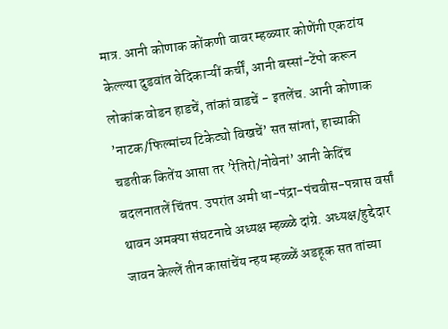मात्र. आनी कोणाक कोंकणी वावर म्हळ्यार कोणेंगी एकटांय केल्ल्या दुडवांत वेदिकाऱ्यीं कर्चीं, आनी बस्सां-टेंपो करून लोकांक वोडन हाडचें, तांकां वाडचें - इतलेंच. आनी कोणाक ’नाटक/फिल्मांच्य टिकेट्यो विखचें’ सत सांग्तां, हाच्याकी चडतीक कितेंय आसा तर ’रेतिरो/नोवेनां’ आनी केदिंच बदलनातलें चिंतप. उपरांत अमी धा-पंद्रा-पंचवीस-पन्नास वर्सां थावन अमक्या संघटनाचे अध्यक्ष म्हळ्ळे दांग्रे. अध्यक्ष/हुद्देदार जावन केल्लें तीन कासांचेंय न्हय म्हळ्ळें अडहूक सत तांच्या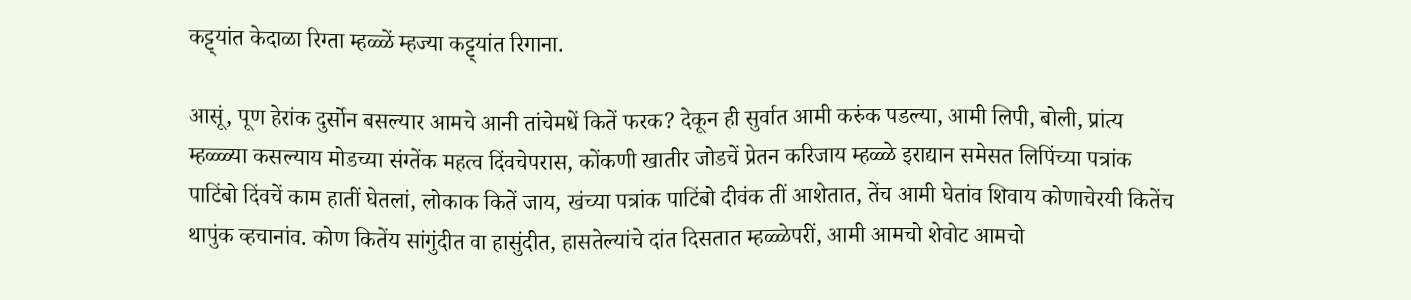कट्ट्यांत केदाळा रिग्ता म्हळ्ळें म्हज्या कट्ट्यांत रिगाना.

आसूं, पूण हेरांक दुर्सोन बसल्यार आमचे आनी तांचेमधें कितें फरक? देकून ही सुर्वात आमी करुंक पडल्या, आमी लिपी, बोली, प्रांत्य म्हळ्ळ्या कसल्याय मोडच्या संग्तेंक महत्व दिंवचेपरास, कोंकणी खातीर जोडचें प्रेतन करिजाय म्हळ्ळे इराद्यान समेसत लिपिंच्या पत्रांक पाटिंबो दिंवचें काम हातीं घेतलां, लोकाक कितें जाय, खंच्या पत्रांक पाटिंबो दीवंक तीं आशेतात, तेंच आमी घेतांव शिवाय कोणाचेर‌यी कितेंच थापुंक व्हचानांव. कोण कितेंय सांगुंदीत वा हासुंदीत, हासतेल्यांचे दांत दिसतात म्हळ्ळेपरीं, आमी आमचो शेवोट आमचो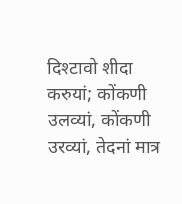दिश्टावो शीदा करुयां; कोंकणी उलव्यां, कोंकणी उरव्यां, तेदनां मात्र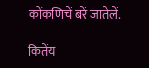कोंकणिचें बरें जातेलें.

कितेंय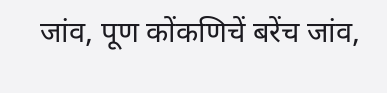जांव, पूण कोंकणिचें बरेंच जांव,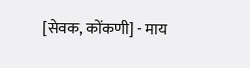[सेवक, कोंकणी] - माय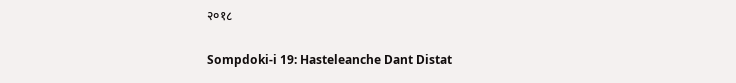२०१८

Sompdoki-i 19: Hasteleanche Dant Distat